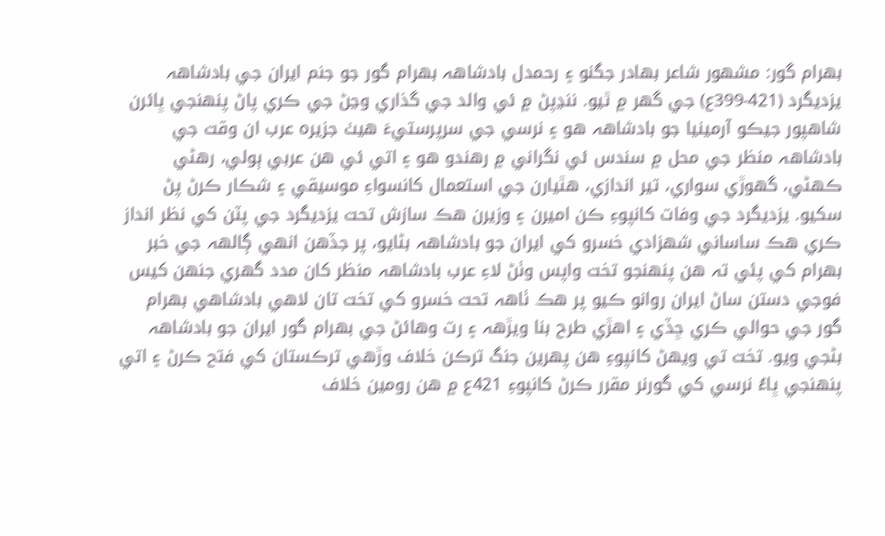بھرام گور: مشھور شاعر بھادر جگنو ۽ رحمدل بادشاھہ بھرام گور جو جنم ايران جي بادشاھہ يزديگرد (421-399ع) جي گهر ۾ ٿيو. ننڍپڻ ۾ ئي والد جي گذاري وڃڻ جي ڪري پاڻ پنھنجي ڀائرن شاهپور جيڪو آرمينيا جو بادشاھہ هو ۽ نرسي جي سرپرستيءَ هيٺ جزيره عرب ان وقت جي بادشاھہ منظر جي محل ۾ سندس ئي نگراني ۾ رهندو هو ۽ اتي ئي هن عربي ٻولي، رهڻي ڪهڻي، گهوڙي سواري، تير اندازي، هٿيارن جي استعمال کانسواءِ موسيقي ۽ شڪار ڪرڻ پڻ سکيو. يزديگرد جي وفات کانپوءِ ڪن اميرن ۽ وزيرن هڪ سازش تحت يزديگرد جي پٽن کي نظر انداز ڪري هڪ ساساني شھزادي خسرو کي ايران جو بادشاھہ بڻايو، پر جڏهن انهي ڳالھہ جي خبر بھرام کي پئي تہ هن پنهنجو تخت واپس وٺڻ لاءِ عرب بادشاھہ منظر کان مدد گهري جنهن کيس فوجي دستن ساڻ ايران روانو ڪيو پر هڪ ٺاھہ تحت خسرو کي تخت تان لاهي بادشاهي بھرام گور جي حوالي ڪري ڇڏي ۽ اهڙي طرح بنا ويڙھہ ۽ رت وهائڻ جي بھرام گور ايران جو بادشاھہ بڻجي ويو. تخت تي ويهڻ کانپوءِ هن پهرين جنگ ترڪن خلاف وڙهي ترڪستان کي فتح ڪرڻ ۽ اتي پنھنجي ڀاءُ نرسي کي گورنر مقرر ڪرڻ کانپوءِ 421ع ۾ هن رومين خلاف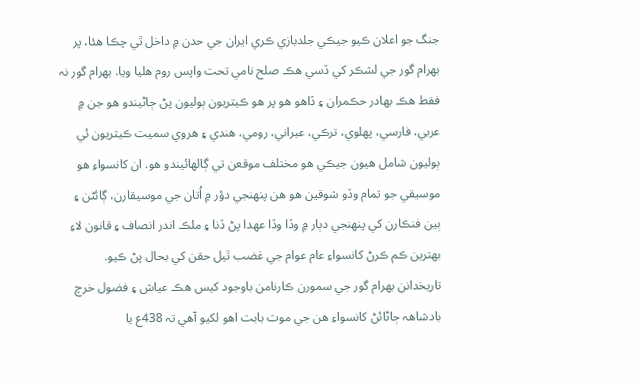جنگ جو اعلان ڪيو جيڪي جلدبازي ڪري ايران جي حدن ۾ داخل ٿي چڪا هئا، پر بھرام گور جي لشڪر کي ڏسي هڪ صلح نامي تحت واپس روم هليا ويا. بھرام گور نہ فقط هڪ بھادر حڪمران ۽ ڏاهو هو پر هو ڪيتريون ٻوليون پڻ ڄاڻيندو هو جن ۾ عربي، فارسي، پهلوي، ترڪي، عبراني، رومي، هندي ۽ هروي سميت ڪيتريون ئي ٻوليون شامل هيون جيڪي هو مختلف موقعن تي ڳالهائيندو هو. ان کانسواءِ هو موسيقي جو تمام وڏو شوقين هو هن پنھنجي دؤر ۾ اُتان جي موسيقارن، ڳائڻن ۽ ٻين فنڪارن کي پنھنجي دٻار ۾ وڏا وڏا عهدا پڻ ڏنا ۽ ملڪ اندر انصاف ۽ قانون لاءِ بھترين ڪم ڪرڻ کانسواءِ عام عوام جي غضب ٿيل حقن کي بحال پڻ ڪيو. تاريخدانن بھرام گور جي سمورن ڪارنامن باوجود کيس هڪ عياش ۽ فضول خرچ بادشاھہ ڄاڻائڻ کانسواءِ هن جي موت بابت اهو لکيو آهي تہ 438ع يا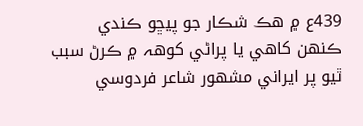439ع ۾ هڪ شڪار جو پيڇو ڪندي ڪنهن کاهي يا پراڻي کوھہ ۾ ڪرڻ سبب ٿيو پر ايراني مشھور شاعر فردوسي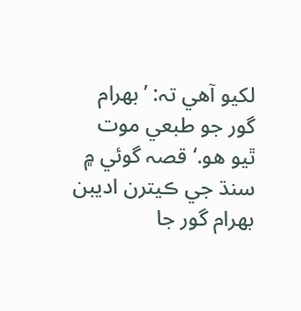لکيو آهي تہ: ’بھرام گور جو طبعي موت ٿيو هو.‘ قصہ گوئي ۾ سنڌ جي ڪيترن اديبن بھرام گور جا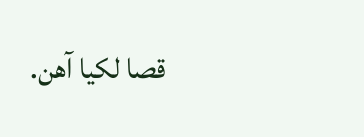قصا لکيا آهن.